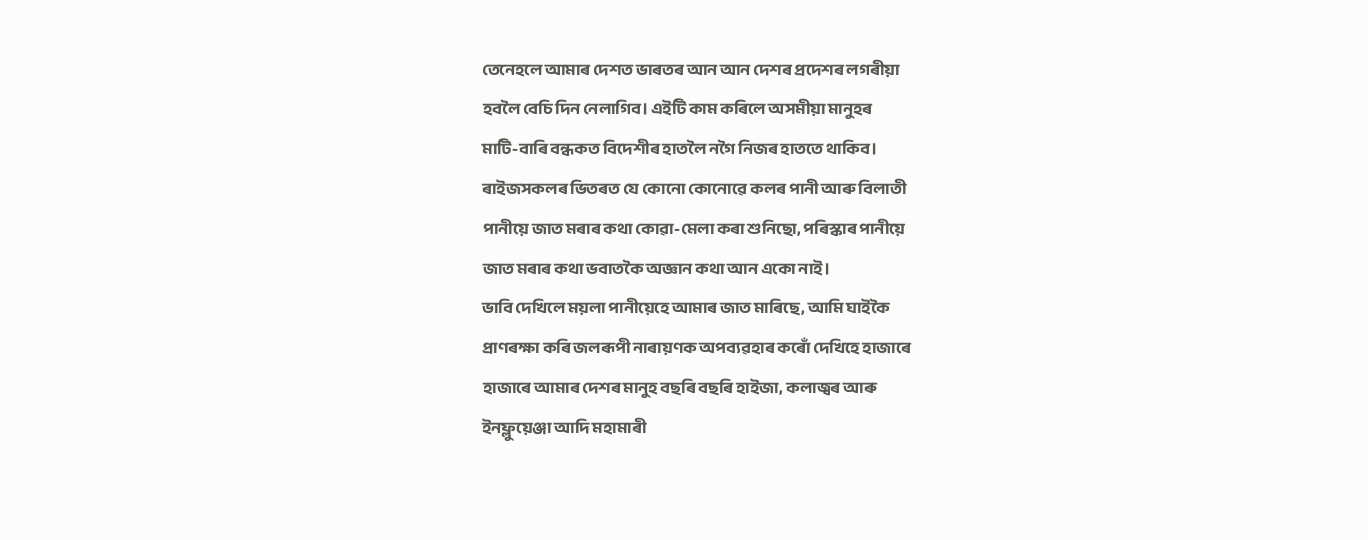তেনেহলে আমাৰ দেশত ভাৰতৰ আন আন দেশৰ প্ৰদেশৰ লগৰীয়া
হবলৈ বেচি দিন নেলাগিব। এইটি কাম কৰিলে অসমীয়া মানুহৰ
মাটি-বাৰি বন্ধকত বিদেশীৰ হাতলৈ নগৈ নিজৰ হাততে থাকিব।
ৰাইজসকলৰ ভিতৰত যে কোনো কোনোৱে কলৰ পানী আৰু বিলাতী
পানীয়ে জাত মৰাৰ কথা কোৱা-মেলা কৰা শুনিছো, পৰিস্কাৰ পানীয়ে
জাত মৰাৰ কথা ভবাতকৈ অজ্ঞান কথা আন একো নাই।
ভাবি দেখিলে ময়লা পানীয়েহে আমাৰ জাত মাৰিছে, আমি ঘাইকৈ
প্ৰাণৰক্ষা কৰি জলৰূপী নাৰায়ণক অপব্যৱহাৰ কৰোঁ দেখিহে হাজাৰে
হাজাৰে আমাৰ দেশৰ মানুহ বছৰি বছৰি হাইজা, কলাজ্বৰ আৰু
ইনফ্লুয়েঞ্জা আদি মহামাৰী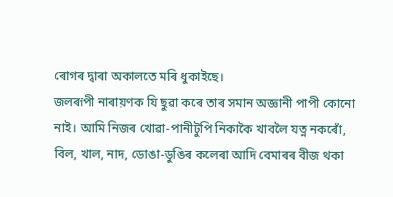ৰোগৰ দ্বাৰা অকালতে মৰি ধুকাইছে।
জলৰূপী নাৰায়ণক যি ছুৱা কৰে তাৰ সমান অজ্ঞানী পাপী কোনো
নাই। আমি নিজৰ খোৱা-পানীটুপি নিকাকৈ খাবলৈ যত্ন নকৰোঁ,
বিল, খাল, নাদ, ডোঙা-ডুঙিৰ কলেৰা আদি বেমাৰৰ বীজ থকা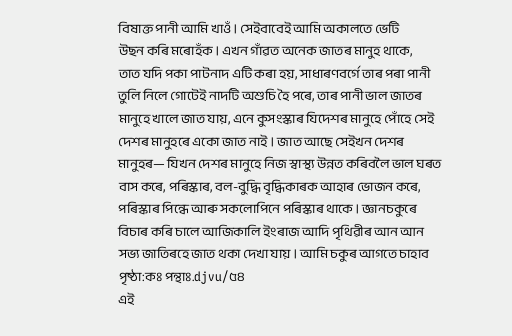বিষাক্ত পানী আমি খাওঁ। সেইবাবেই আমি অকালতে ভেটি
উছন কৰি মৰোহঁক। এখন গাঁৱত অনেক জাতৰ মানুহ থাকে,
তাত যদি পকা পাটনাদ এটি কৰা হয়, সাধাৰণবৰ্গে তাৰ পৰা পানী
তুলি নিলে গোটেই নাদটি অশুচি হৈ পৰে, তাৰ পানী ভাল জাতৰ
মানুহে খালে জাত যায়, এনে কুসংস্কাৰ যিদেশৰ মানুহে পোঁহে সেই
দেশৰ মানুহৰে একো জাত নাই। জাত আছে সেইখন দেশৰ
মানুহৰ— যিখন দেশৰ মানুহে নিজ স্বাস্থ্য উন্নত কৰিবলৈ ভাল ঘৰত
বাস কৰে, পৰিস্কাৰ, বল-বুদ্ধি বৃদ্ধিকাৰক আহাৰ ভোজন কৰে,
পৰিস্কাৰ পিন্ধে আৰু সকলোপিনে পৰিস্কাৰ থাকে। জ্ঞানচকুৰে
বিচাৰ কৰি চালে আজিকালি ইংৰাজ আদি পৃথিৱীৰ আন আন
সভ্য জাতিৰহে জাত থকা দেখা যায়। আমি চকুৰ আগতে চাহাব
পৃষ্ঠা:কঃ পন্থাঃ.djvu/৫৪
এই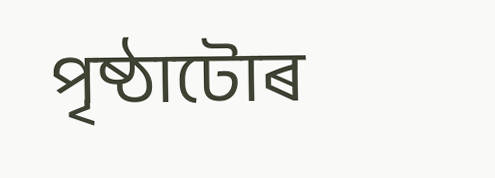পৃষ্ঠাটোৰ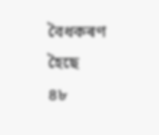বৈধকৰণ হৈছে
৪৮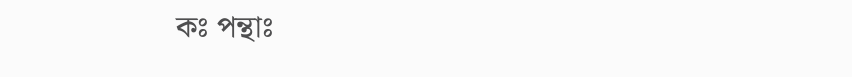কঃ পন্থাঃ